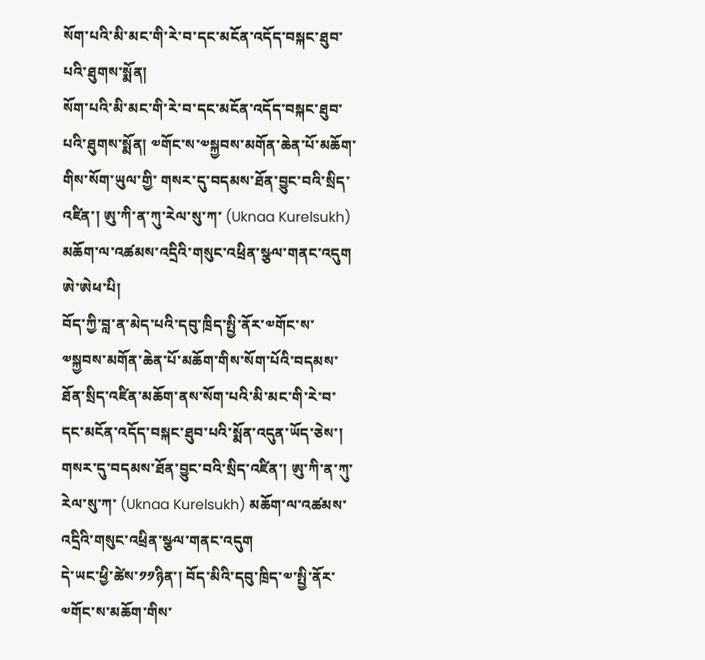སོག་པའི་མི་མང་གི་རེ་བ་དང་མངོན་འདོད་བསྐང་ཐུབ་པའི་ཐུགས་སྨོན།
སོག་པའི་མི་མང་གི་རེ་བ་དང་མངོན་འདོད་བསྐང་ཐུབ་པའི་ཐུགས་སྨོན། ༧གོང་ས་༧སྐྱབས་མགོན་ཆེན་པོ་མཆོག་གིས་སོག་ཡུལ་གྱི་ གསར་དུ་བདམས་ཐོན་བྱུང་བའི་སྲིད་འཛིན་། ཨུ་ཀི་ན་ཀུ་རེལ་སུ་ཀ་ (Uknaa Kurelsukh) མཆོག་ལ་འཚམས་འདྲིའི་གསུང་འཕྲིན་སྩལ་གནང་འདུག
ཨེ་ཨེཕ་པི།
བོད་ཀྱི་བླ་ན་མེད་པའི་དབུ་ཁྲིད་སྤྱི་ནོར་༧གོང་ས་༧སྐྱབས་མགོན་ཆེན་པོ་མཆོག་གིས་སོག་པོའི་བདམས་ཐོན་སྲིད་འཛིན་མཆོག་ནས་སོག་པའི་མི་མང་གི་རེ་བ་དང་མངོན་འདོད་བསྐང་ཐུབ་པའི་སྨོན་འདུན་ཡོད་ཅེས་། གསར་དུ་བདམས་ཐོན་བྱུང་བའི་སྲིད་འཛིན་། ཨུ་ཀི་ན་ཀུ་རེལ་སུ་ཀ་ (Uknaa Kurelsukh) མཆོག་ལ་འཚམས་འདྲིའི་གསུང་འཕྲིན་སྩལ་གནང་འདུག
དེ་ཡང་ཕྱི་ཚེས་༡༡ཉིན་། བོད་མིའི་དབུ་ཁྲིད་༧་སྤྱི་ནོར་༧གོང་ས་མཆོག་གིས་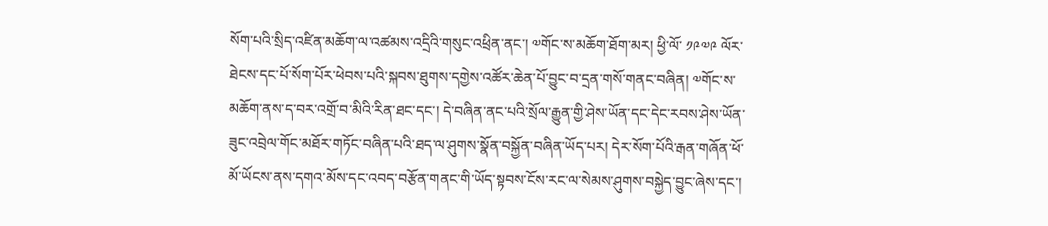སོག་པའི་སྲིད་འཛིན་མཆོག་ལ་འཚམས་འདྲིའི་གསུང་འཕྲིན་ནང་། ༧གོང་ས་མཆོག་ཐོག་མར། ཕྱི་ལོ་ ༡༩༧༩ ལོར་ཐེངས་དང་པོ་སོག་པོར་ཕེབས་པའི་སྐབས་ཐུགས་དགྱེས་འཚོར་ཆེན་པོ་བྱུང་བ་དྲན་གསོ་གནང་བཞིན། ༧གོང་ས་མཆོག་ནས་ད་བར་འགྲོ་བ་མིའི་རིན་ཐང་དང་། དེ་བཞིན་ནང་པའི་སྲོལ་རྒྱུན་གྱི་ཤེས་ཡོན་དང་དེང་རབས་ཤེས་ཡོན་ཟུང་འབྲེལ་གོང་མཐོར་གཏོང་བཞིན་པའི་ཐད་ལ་ཤུགས་སྣོན་བསྐྱོན་བཞིན་ཡོད་པར། དེར་སོག་པོའི་རྒན་གཞོན་ཕོ་མོ་ཡོངས་ནས་དགའ་མོས་དང་འབད་བརྩོན་གནང་གི་ཡོད་སྟབས་ངོས་རང་ལ་སེམས་ཤུགས་བསྐྱེད་བྱུང་ཞེས་དང་།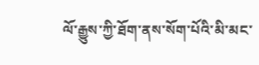ལོ་རྒྱུས་ཀྱི་ཐོག་ནས་སོག་པོའི་མི་མང་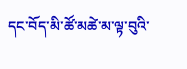དང་བོད་མི་ཚོ་མཚེ་མ་ལྟ་བུའི་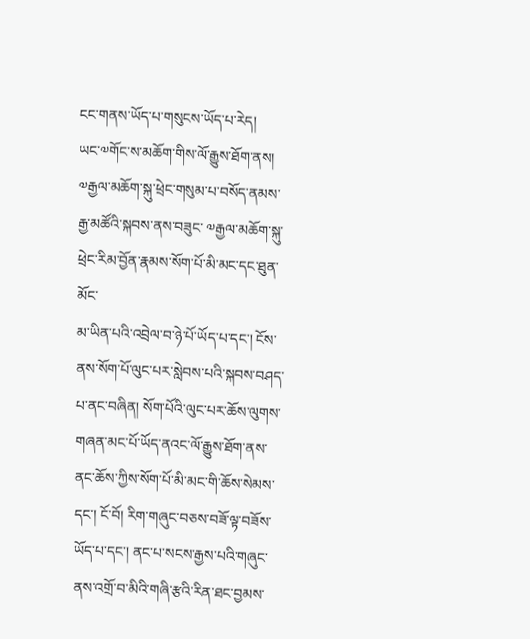ངང་གནས་ཡོད་པ་གསུངས་ཡོད་པ་རེད།
ཡང་༧གོང་ས་མཆོག་གིས་ལོ་རྒྱུས་ཐོག་ནས། ༧རྒྱལ་མཆོག་སྐུ་ཕྲེང་གསུམ་པ་བསོད་ནམས་རྒྱ་མཚོའི་སྐབས་ནས་བཟུང་ ༧རྒྱལ་མཆོག་སྐུ་ཕྲེང་རིམ་བྱོན་རྣམས་སོག་པོ་མི་མང་དང་ཐུན་མོང་
མ་ཡིན་པའི་འབྲེལ་བ་ཉེ་པོ་ཡོད་པ་དང་། ངོས་ནས་སོག་པོ་ལུང་པར་སླེབས་པའི་སྐབས་བཤད་པ་ནང་བཞིན། སོག་པོའི་ལུང་པར་ཆོས་ལུགས་གཞན་མང་པོ་ཡོད་ནའང་ལོ་རྒྱུས་ཐོག་ནས་ ནང་ཆོས་ཀྱིས་སོག་པོ་མི་མང་གི་ཆོས་སེམས་དང་། ངོ་བོ། རིག་གཞུང་བཅས་བཟོ་ལྟ་བཟོས་ཡོད་པ་དང་། ནང་པ་སངས་རྒྱས་པའི་གཞུང་ནས་འགྲོ་བ་མིའི་གཞི་རྩའི་རིན་ཐང་བྱམས་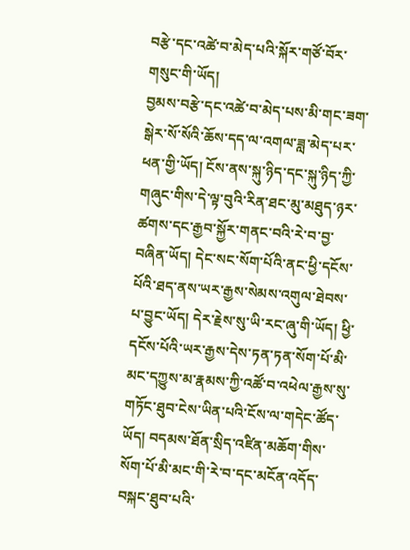བརྩེ་དང་འཚེ་བ་མེད་པའི་སྐོར་གཙོ་བོར་གསུང་གི་ཡོད།
བྱམས་བརྩེ་དང་འཚེ་བ་མེད་པས་མི་གང་ཟག་སྒེར་སོ་སོའི་ཆོས་དད་ལ་འགལ་ཟླ་མེད་པར་ ཕན་གྱི་ཡོད། ངོས་ནས་སྐུ་ཉིད་དང་སྐུ་ཉིད་ཀྱི་གཞུང་གིས་དེ་ལྟ་བུའི་རིན་ཐང་མུ་མཐུད་ཉར་ཚགས་དང་རྒྱབ་སྐྱོར་གནང་བའི་རེ་བ་བྱ་བཞིན་ཡོད། དེང་སང་སོག་པོའི་ནང་ཕྱི་དངོས་པོའི་ཐད་ནས་ཡར་རྒྱས་སེམས་འགུལ་ཐེབས་པ་བྱུང་ཡོད། དེར་རྗེས་སུ་ཡི་རང་ཞུ་གི་ཡོད། ཕྱི་དངོས་པོའི་ཡར་རྒྱས་དེས་ཏན་ཏན་སོག་པོ་མི་མང་དཀྱུས་མ་རྣམས་ཀྱི་འཚོ་བ་འཕེལ་རྒྱས་སུ་གཏོང་ཐུབ་ངེས་ཡིན་པའི་ངོས་ལ་གདེང་ཚོད་ཡོད། བདམས་ཐོན་སྲིད་འཛིན་མཆོག་གིས་སོག་པོ་མི་མང་གི་རེ་བ་དང་མངོན་འདོད་བསྐང་ཐུབ་པའི་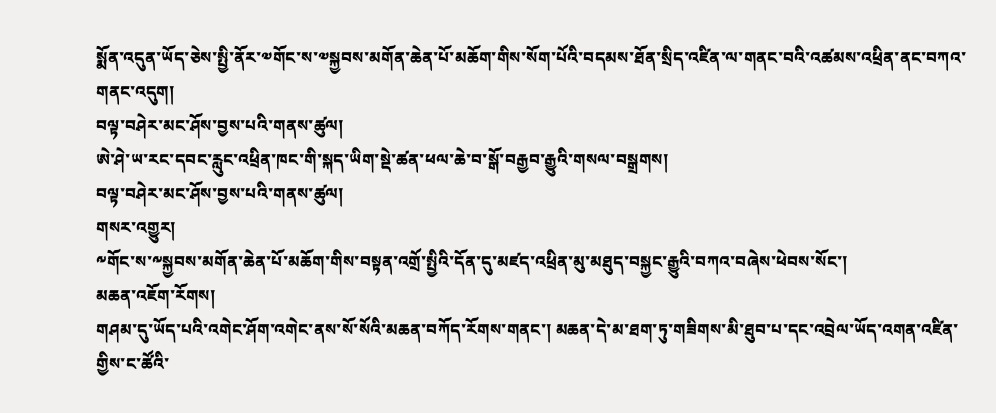སྨོན་འདུན་ཡོད་ཅེས་སྤྱི་ནོར་༧གོང་ས་༧སྐྱབས་མགོན་ཆེན་པོ་མཆོག་གིས་སོག་པོའི་བདམས་ཐོན་སྲིད་འཛིན་ལ་གནང་བའི་འཚམས་འཕྲིན་ནང་བཀའ་གནང་འདུག།
བལྟ་བཤེར་མང་ཤོས་བྱས་པའི་གནས་ཚུལ།
ཨེ་ཤེ་ཡ་རང་དབང་རླུང་འཕྲིན་ཁང་གི་སྐད་ཡིག་སྡེ་ཚན་ཕལ་ཆེ་བ་སྒོ་བརྒྱབ་རྒྱུའི་གསལ་བསྒྲགས།
བལྟ་བཤེར་མང་ཤོས་བྱས་པའི་གནས་ཚུལ།
གསར་འགྱུར།
༸གོང་ས་༸སྐྱབས་མགོན་ཆེན་པོ་མཆོག་གིས་བསྟན་འགྲོ་སྤྱིའི་དོན་དུ་མཛད་འཕྲིན་མུ་མཐུད་བསྐྱང་རྒྱུའི་བཀའ་བཞེས་ཕེབས་སོང་།
མཆན་འཇོག་རོགས།
གཤམ་དུ་ཡོད་པའི་འགེང་ཤོག་འགེང་ནས་སོ་སོའི་མཆན་བཀོད་རོགས་གནང་། མཆན་དེ་མ་ཐག་ཏུ་གཟིགས་མི་ཐུབ་པ་དང་འབྲེལ་ཡོད་འགན་འཛིན་གྱིས་ང་ཚོའི་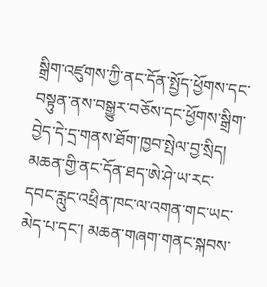སྒྲིག་འཛུགས་ཀྱི་ནང་དོན་སྤྱོད་ཕྱོགས་དང་བསྟུན་ནས་བསྒྱུར་བཅོས་དང་ཕྱོགས་སྒྲིག་བྱེད་དེ་དྲ་གནས་ཐོག་ཁྱབ་སྤེལ་བྱ་སྲིད། མཆན་གྱི་ནང་དོན་ཐད་ཨེ་ཤེ་ཡ་རང་དབང་རླུང་འཕྲིན་ཁང་ལ་འགན་གང་ཡང་མེད་པ་དང་། མཆན་གཞག་གནང་སྐབས་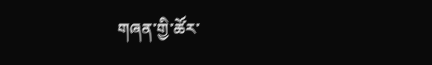གཞན་གྱི་ཚོར་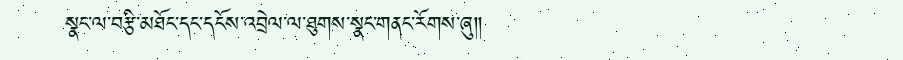སྣང་ལ་བརྩི་མཐོང་དང་དངོས་འབྲེལ་ལ་ཐུགས་སྣང་གནང་རོགས་ཞུ༎